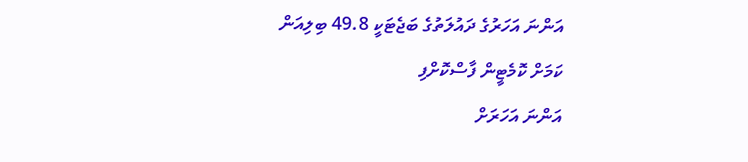އަންނަ އަހަރުގެ ދައުލަތުގެ ބަޖެޓަކީ 49.8 ބިލިއަން ކަމަށް ކޮމެޓީން ފާސްކޮށްފި
އަންނަ އަހަރަށް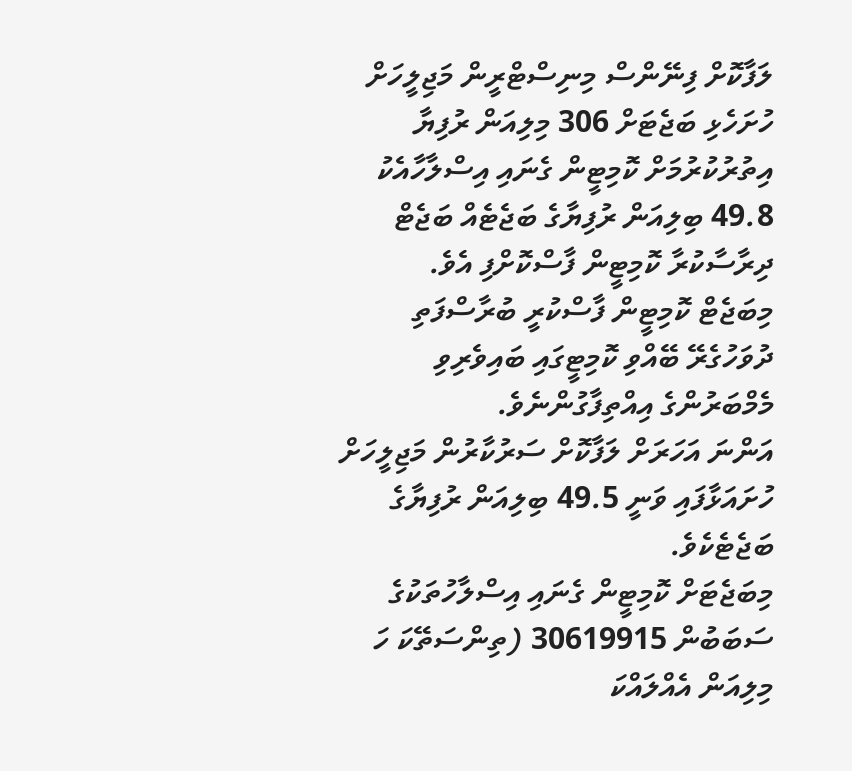ލަފާކޮށް ފިނޭންސް މިނިސްޓްރީން މަޖިލީހަށް ހުށަހެޅި ބަޖެޓަށް 306 މިލިއަން ރުފިޔާ އިތުރުކުރުމަށް ކޮމިޓީން ގެނައި އިސްލާހާއެކު 49.8 ބިލިއަން ރުފިޔާގެ ބަޖެޓެއް ބަޖެޓް ދިރާސާކުރާ ކޮމިޓީން ފާސްކޮށްފި އެވެ.
މިބަޖެޓް ކޮމިޓީން ފާސްކުރީ ބުރާސްފަތި ދުވަހުގެރޭ ބޭއްވި ކޮމިޓީގައި ބައިވެރިވި މެމްބަރުންގެ އިއްތިފާގުންނެވެ.
އަންނަ އަހަރަށް ލަފާކޮށް ސަރުކާރުން މަޖިލީހަށް ހުށައަޅާފައި ވަނީ 49.5 ބިލިއަން ރުފިޔާގެ ބަޖެޓެކެވެ.
މިބަޖެޓަށް ކޮމިޓީން ގެނައި އިސްލާހުތަކުގެ ސަބަބުން 30619915 (ތިންސަތޭކަ ހަ މިލިއަން އެއްލައްކަ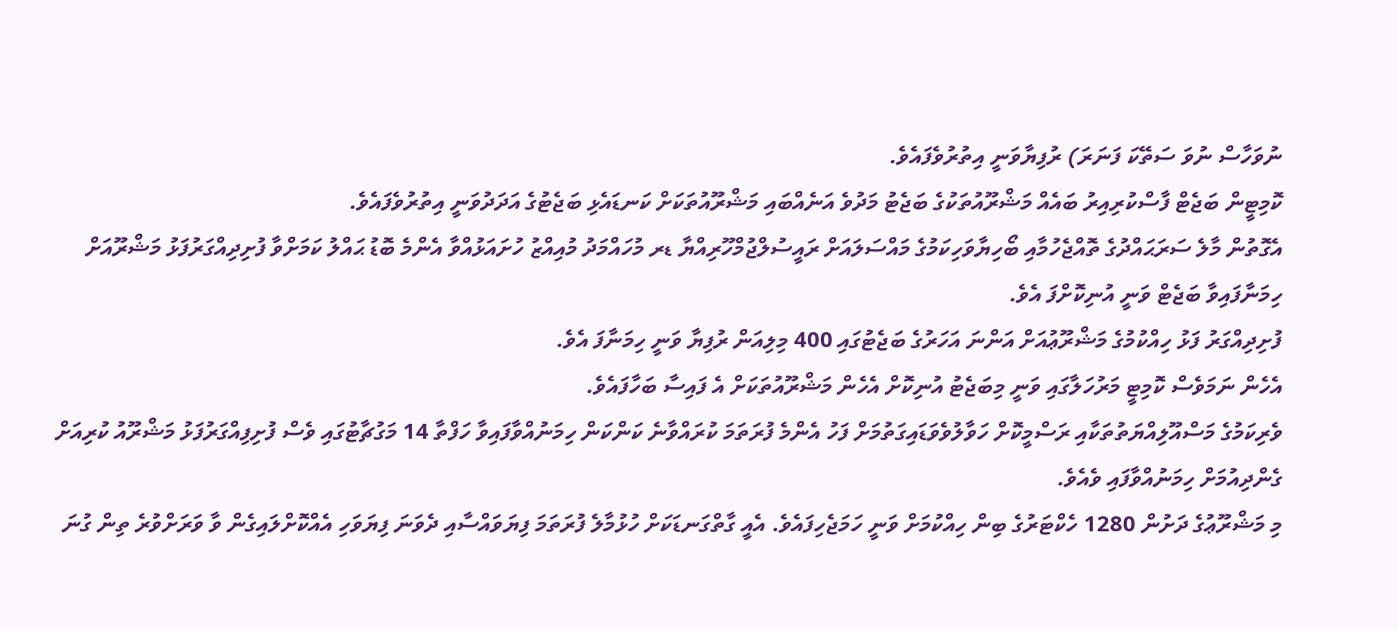ނުވަހާސް ނުވަ ސަތޭކަ ފަނަރަ) ރުފިޔާވަނީ އިތުރުވެފައެވެ.
ކޮމިޓީން ބަޖެޓް ފާސްކުރިއިރު ބައެއް މަޝްރޫއުތަކުގެ ބަޖެޓު މަދުވެ އަނެއްބައި މަޝްރޫއުތަކަށް ކަނޑައެޅި ބަޖެޓުގެ އަދަދުވަނީ އިތުރުވެފައެވެ.
އެގޮތުން މާލެ ސަރަޙައްދުގެ ތޮއްޖެހުމާއި ބޯހިޔާވަހިކަމުގެ މައްސަލައަށް ރައީސުލްޖުމްހޫރިއްޔާ ޑރ މުހައްމަދު މުއިއްޒު ހުށައަޅުއްވާ އެންމެ ބޮޑު ޙައްލު ކަމަށްވާ ފުށިދިއްގަރުފަޅު މަޝްރޫއަށް ހިމަނާފައިވާ ބަޖެޓް ވަނީ އުނިކޮށްފަ އެވެ.
ފުށިދިއްގަރު ފަޅު ހިއްކުމުގެ މަޝްރޫޢުއަށް އަންނަ އަހަރުގެ ބަޖެޓުގައި 400 މިލިއަން ރުފިޔާ ވަނީ ހިމަނާފަ އެވެ.
އެހެން ނަމަވެސް ކޮމިޓީ މަރުހަލާގައި ވަނީ މިބަޖެޓު އުނިކޮށް އެހެން މަޝްރޫއުތަކަށް އެ ފައިސާ ބަހާފައެވެ.
ވެރިކަމުގެ މަސްއޫލިއްޔަތުތަކާއި ރަސްމީކޮށް ހަވާލުވެވަޑައިގަތުމަށް ފަހު އެންމެ ފުރަތަމަ ކުރައްވާނެ ކަންކަން ހިމަނުއްވާފައިވާ ހަފްތާ 14 މަގުޗާޓުގައި ވެސް ފުށިފިއްގަރުފަޅު މަޝްރޫއު ކުރިއަށް ގެންދިއުމަށް ހިމަނުއްވާފައި ވެއެވެ.
މި މަޝްރޫޢުގެ ދަށުން 1280 ހެކްޓަރުގެ ބިން ހިއްކުމަށް ވަނީ ހަމަޖެހިފައެވެ. އެއީ ގާތްގަނޑަކަށް ހުޅުމާލެ ފުރަތަމަ ފިޔަވައްސާއި ދެވަނަ ފިޔަވަހި އެއްކޮށްލައިގެން ވާ ވަރަށްވުރެ ތިން ގުނަ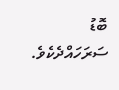ބޮޑު ސަރަހައްދެކެވެ.